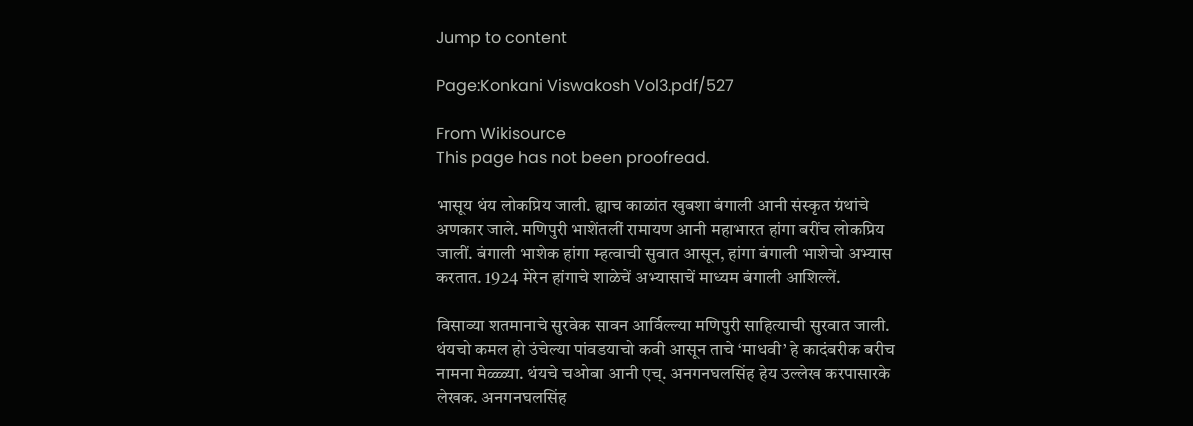Jump to content

Page:Konkani Viswakosh Vol3.pdf/527

From Wikisource
This page has not been proofread.

भासूय थंय लोकप्रिय जाली. ह्याच काळांत खुबशा बंगाली आनी संस्कृत ग्रंथांचे अणकार जाले. मणिपुरी भाशेंतलीं रामायण आनी महाभारत हांगा बरींच लोकप्रिय जालीं. बंगाली भाशेक हांगा म्हत्वाची सुवात आसून, हांगा बंगाली भाशेचो अभ्यास करतात. 1924 मेरेन हांगाचे शाळेचें अभ्यासाचें माध्यम बंगाली आशिल्लें.

विसाव्या शतमानाचे सुरवेक सावन आर्विल्ल्या मणिपुरी साहित्याची सुरवात जाली. थंयचो कमल हो उंचेल्या पांवडयाचो कवी आसून ताचे ‘माधवी’ हे कादंबरीक बरीच नामना मेळ्ळ्या. थंयचे चओबा आनी एच्. अनगनघलसिंह हेय उल्लेख करपासारके लेखक. अनगनघलसिंह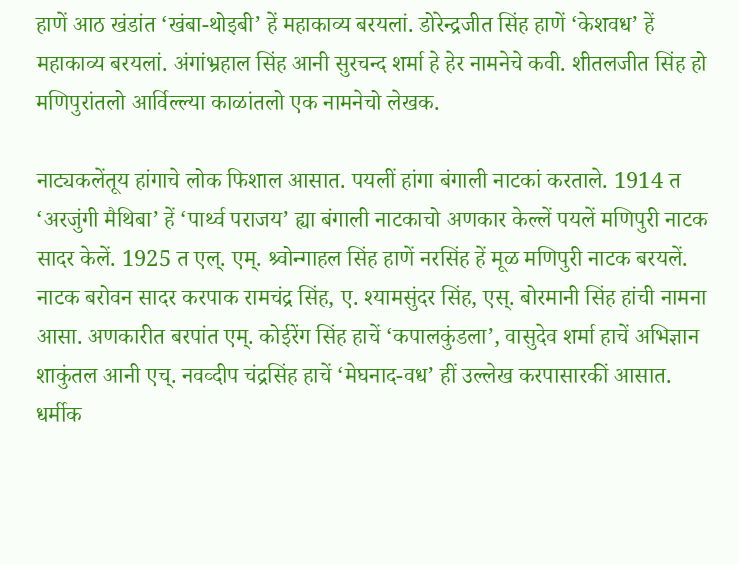हाणें आठ खंडांत ‘खंबा-थोइबी’ हें महाकाव्य बरयलां. डोरेन्द्रजीत सिंह हाणें ‘केशवध’ हें महाकाव्य बरयलां. अंगांभ्रहाल सिंह आनी सुरचन्द शर्मा हे हेर नामनेचे कवी. शीतलजीत सिंह हो मणिपुरांतलो आर्विल्ल्या काळांतलो एक नामनेचो लेखक.

नाट्यकलेंतूय हांगाचे लोक फिशाल आसात. पयलीं हांगा बंगाली नाटकां करताले. 1914 त ‘अरजुंगी मैथिबा’ हें ‘पार्थ्व पराजय’ ह्या बंगाली नाटकाचो अणकार केल्लें पयलें मणिपुरी नाटक सादर केलें. 1925 त एल्. एम्. श्र्वोन्गाहल सिंह हाणें नरसिंह हें मूळ मणिपुरी नाटक बरयलें. नाटक बरोवन सादर करपाक रामचंद्र सिंह, ए. श्यामसुंदर सिंह, एस्. बोरमानी सिंह हांची नामना आसा. अणकारीत बरपांत एम्. कोईरेंग सिंह हाचें ‘कपालकुंडला’, वासुदेव शर्मा हाचें अभिज्ञान शाकुंतल आनी एच्. नवव्दीप चंद्रसिंह हाचें ‘मेघनाद-वध’ हीं उल्लेख करपासारकीं आसात. धर्मीक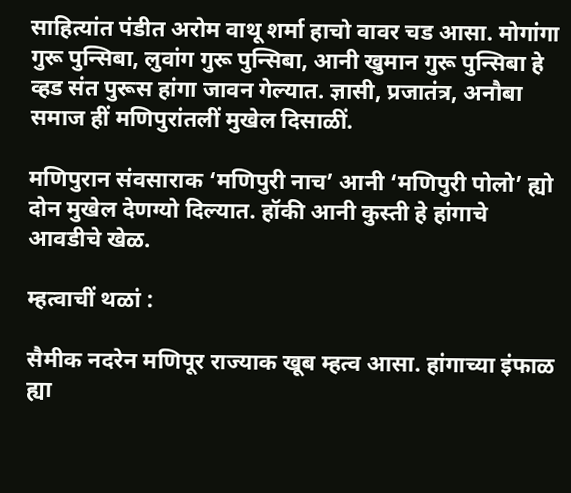साहित्यांत पंडीत अरोम वाथू शर्मा हाचो वावर चड आसा. मोगांगा गुरू पुन्सिबा, लुवांग गुरू पुन्सिबा, आनी खुमान गुरू पुन्सिबा हे व्हड संत पुरूस हांगा जावन गेल्यात. ज्ञासी, प्रजातंत्र, अनौबा समाज हीं मणिपुरांतलीं मुखेल दिसाळीं.

मणिपुरान संवसाराक ‘मणिपुरी नाच’ आनी ‘मणिपुरी पोलो’ ह्यो दोन मुखेल देणग्यो दिल्यात. हॉकी आनी कुस्ती हे हांगाचे आवडीचे खेळ.

म्हत्वाचीं थळां :

सैमीक नदरेन मणिपूर राज्याक खूब म्हत्व आसा. हांगाच्या इंफाळ ह्या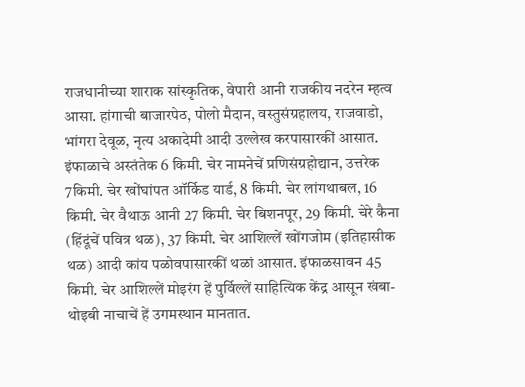राजधानीच्या शाराक सांस्कृतिक, वेपारी आनी राजकीय नदरेन म्हत्व आसा. हांगाची बाजारपेठ, पोलो मैदान, वस्तुसंग्रहालय, राजवाडो, भांगरा देवूळ, नृत्य अकादेमी आदी उल्लेख करपासारकीं आसात. इंफाळाचे अस्तंतेक 6 किमी. चेर नामनेचें प्रणिसंग्रहोद्यान, उत्तरेक 7किमी. चेर खोंघांपत ऑर्किड यार्ड, 8 किमी. चेर लांगथाबल, 16 किमी. चेर वैथाऊ आनी 27 किमी. चेर बिशनपूर, 29 किमी. चेरे कैना (हिंदूंचें पवित्र थळ), 37 किमी. चेर आशिल्लें खोंगजोम (इतिहासीक थळ) आदी कांय पळोवपासारकीं थळां आसात. इंफाळसावन 45 किमी. चेर आशिल्लें मोइरंग हें पुर्विल्लें साहित्यिक केंद्र आसून खंबा-थोइबी नाचाचें हें उगमस्थान मानतात.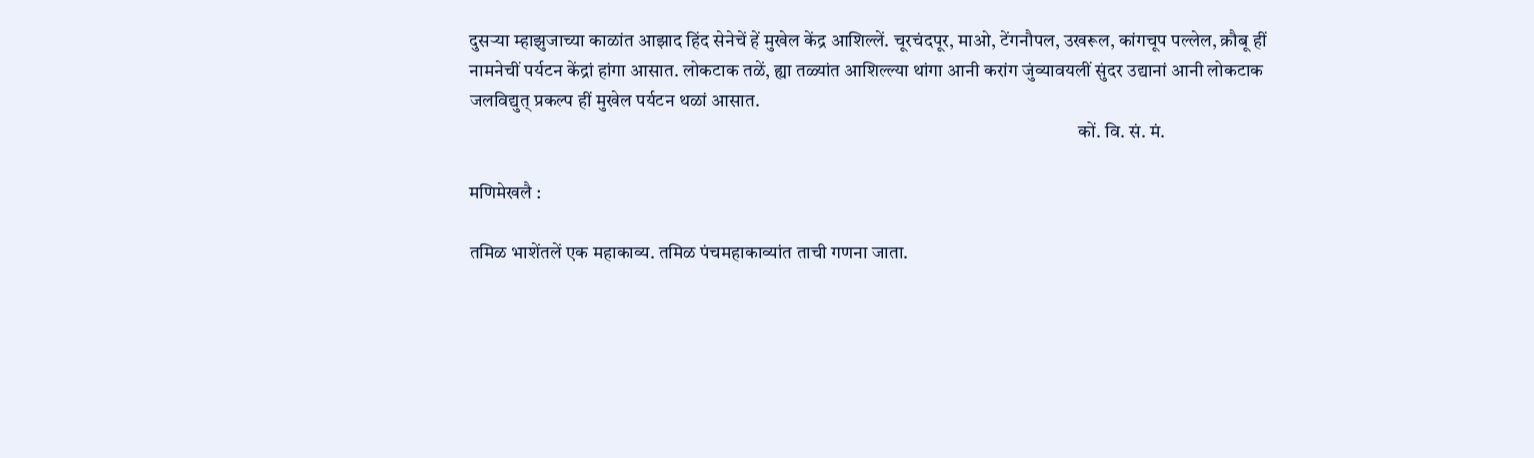दुसऱ्या म्हाझुजाच्या काळांत आझाद हिंद सेनेचें हें मुखेल केंद्र आशिल्लें. चूरचंदपूर, माओ, टेंगनौपल, उखरूल, कांगचूप पल्लेल, क्रौबू हीं नामनेचीं पर्यटन केंद्रां हांगा आसात. लोकटाक तळें, ह्या तळ्यांत आशिल्ल्या थांगा आनी करांग जुंव्यावयलीं सुंदर उद्यानां आनी लोकटाक जलविद्युत् प्रकल्प हीं मुखेल पर्यटन थळां आसात.
                                                                                                                                                                   कों. वि. सं. मं.

मणिमेखलै :

तमिळ भाशेंतलें एक महाकाव्य. तमिळ पंचमहाकाव्यांत ताची गणना जाता.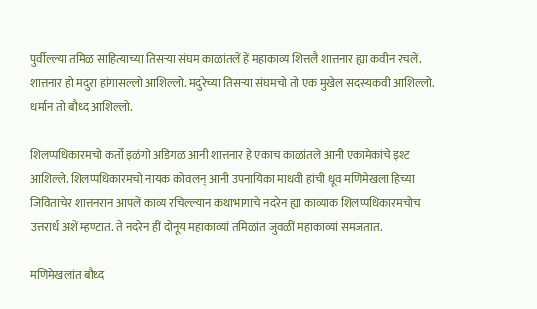पुर्वील्ल्या तमिळ साहित्याच्या तिसऱ्या संघम काळांतलें हें महाकाव्य शित्तलै शात्तनार ह्या कवीन रचलें. शात्तनार हो मदुरा हांगासल्लो आशिल्लो. मदुरेच्या तिसऱ्या संघमचो तो एक मुखेल सदस्यकवी आशिल्लो. धर्मान तो बौध्द आशिल्लो.

शिलप्पधिकारमचो कर्तो इळंगो अडिगळ आनी शात्तनार हे एकाच काळांतले आनी एकामेकांचे इश्ट आशिल्ले. शिलप्पधिकारमचो नायक कोवलन् आनी उपनायिका माधवी हांची धूव मणिमेखला हिच्या जिविताचेर शात्तनरान आपलें काव्य रचिल्ल्यान कथाभागाचे नदरेन ह्या काव्याक शिलप्पधिकारमचोच उत्तरार्ध अशें म्हण्टात. ते नदरेन हीं दोनूय महाकाव्यां तमिळांत जुवळीं महाकाव्यां समजतात.

मणिमेखलांत बौध्द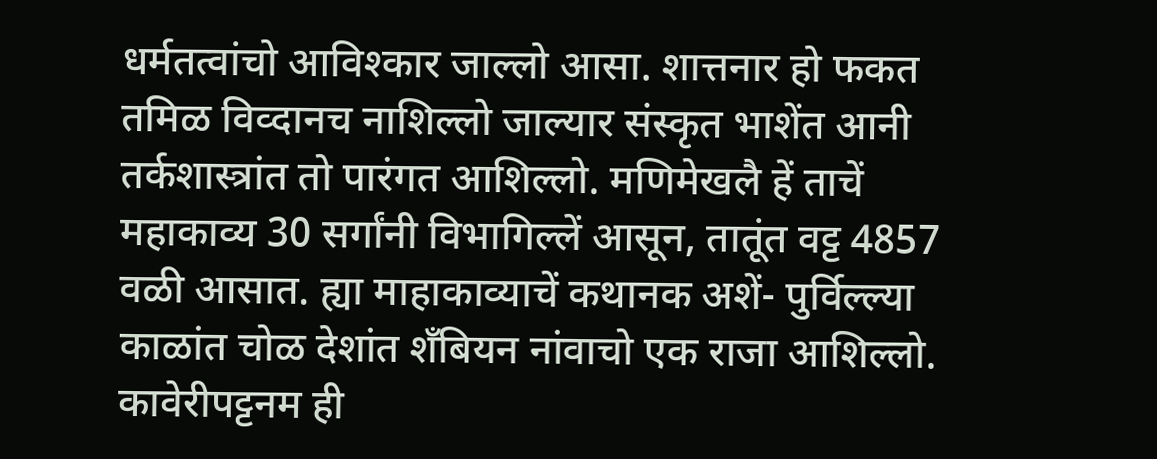धर्मतत्वांचो आविश्कार जाल्लो आसा. शात्तनार हो फकत तमिळ विव्दानच नाशिल्लो जाल्यार संस्कृत भाशेंत आनी तर्कशास्त्रांत तो पारंगत आशिल्लो. मणिमेखलै हें ताचें महाकाव्य 30 सर्गांनी विभागिल्लें आसून, तातूंत वट्ट 4857 वळी आसात. ह्या माहाकाव्याचें कथानक अशें- पुर्विल्ल्या काळांत चोळ देशांत शॅंबियन नांवाचो एक राजा आशिल्लो. कावेरीपट्टनम ही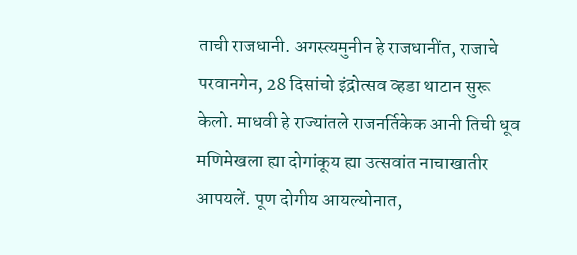ताची राजधानी. अगस्त्यमुनीन हे राजधानींत, राजाचे परवानगेन, 28 दिसांचो इंद्रोत्सव व्हडा थाटान सुरू केलो. माधवी हे राज्यांतले राजनर्तिकेक आनी तिची धूव मणिमेखला ह्या दोगांकूय ह्या उत्सवांत नाचाखातीर आपयलें. पूण दोगीय आयल्योनात,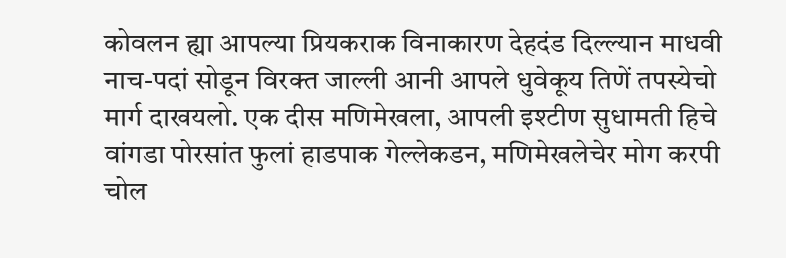कोवलन ह्या आपल्या प्रियकराक विनाकारण देहदंड दिल्ल्यान माधवी नाच-पदां सोडून विरक्त जाल्ली आनी आपले धुवेकूय तिणें तपस्येचो मार्ग दाखयलो. एक दीस मणिमेखला, आपली इश्टीण सुधामती हिचे वांगडा पोरसांत फुलां हाडपाक गेल्लेकडन, मणिमेखलेचेर मोग करपी चोल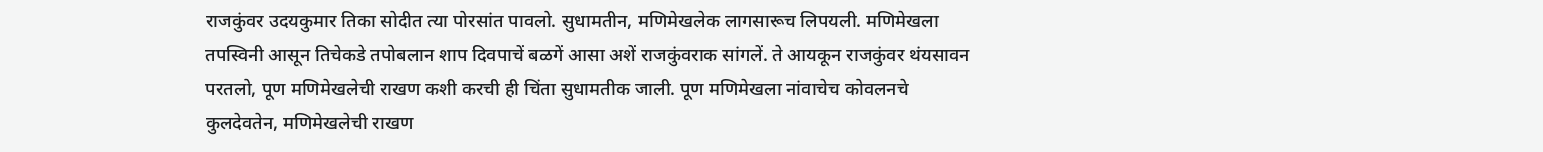राजकुंवर उदयकुमार तिका सोदीत त्या पोरसांत पावलो. सुधामतीन, मणिमेखलेक लागसारूच लिपयली. मणिमेखला तपस्विनी आसून तिचेकडे तपोबलान शाप दिवपाचें बळगें आसा अशें राजकुंवराक सांगलें. ते आयकून राजकुंवर थंयसावन परतलो, पूण मणिमेखलेची राखण कशी करची ही चिंता सुधामतीक जाली. पूण मणिमेखला नांवाचेच कोवलनचे कुलदेवतेन, मणिमेखलेची राखण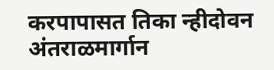करपापासत तिका न्हीदोवन अंतराळमार्गान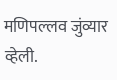मणिपल्लव जुंव्यार व्हेली.